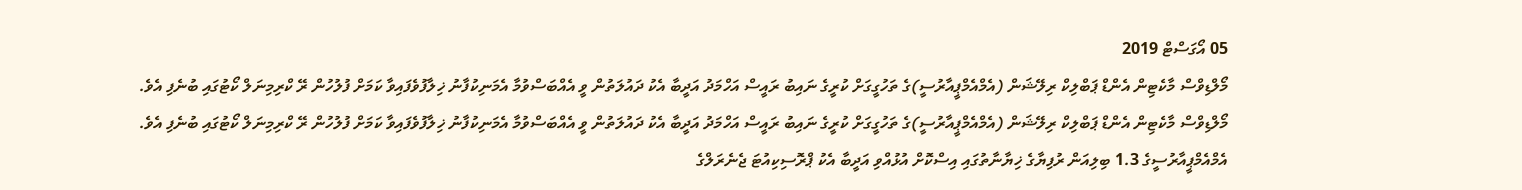05 އޯގަސްޓް 2019
މޯލްޑިވްސް މާކެޓިން އެންޑް ޕަބްލިކް ރިލޭޝަން (އެމްއެމްޕީއާރުސީ)ގެ ތަހުގީގަށް ކުރީގެ ނައިބު ރައީސް އަހްމަދު އަދީބާ އެކު ދައުލަތުން ވީ އެއްބަސްވުމާ އެމަނިކުފާނު ޚިލާފުވެފައިވާ ކަމަށް ފުލުހުން ރޭ ކްރިމިނަލް ކޯޓުގައި ބުނެފި އެވެ.
މޯލްޑިވްސް މާކެޓިން އެންޑް ޕަބްލިކް ރިލޭޝަން (އެމްއެމްޕީއާރުސީ)ގެ ތަހުގީގަށް ކުރީގެ ނައިބު ރައީސް އަހްމަދު އަދީބާ އެކު ދައުލަތުން ވީ އެއްބަސްވުމާ އެމަނިކުފާނު ޚިލާފުވެފައިވާ ކަމަށް ފުލުހުން ރޭ ކްރިމިނަލް ކޯޓުގައި ބުނެފި އެވެ.
އެމްއެމްޕީއާރުސީގެ 1.3 ބިލިއަން ރުފިޔާގެ ޚިޔާނާތުގައި އިސްކޮށް އުޅުއްވި އަދީބާ އެކު ޕްރޮސިކިއުޓަ ޖެނެރަލްގެ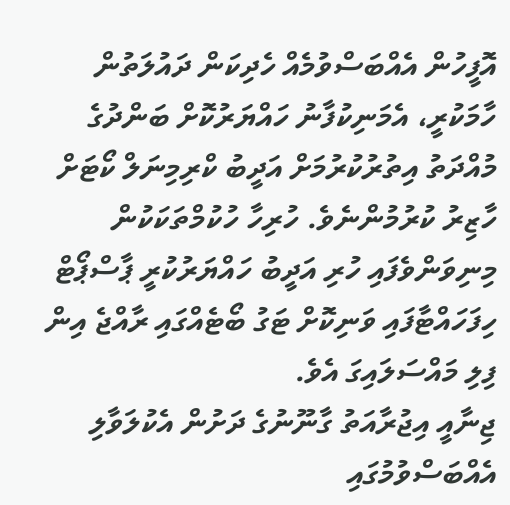އޮފީހުން އެއްބަސްވުމެއް ހެދިކަން ދައުލަތުން ހާމަކުރީ، އެމަނިކުފާނު ހައްޔަރުކޮށް ބަންދުގެ މުއްދަތު އިތުރުކުރުމަށް އަދީބު ކްރިމިނަލް ކޯޓަށް ހާޒިރު ކުރުމުންނެވެ. ހުރިހާ ހުކުމްތަކަކުން މިނިވަންވެފައި ހުރި އަދީބު ހައްޔަރުކުރީ ޕާސްޕޯޓް ހިފަހައްޓާފައި ވަނިކޮށް ޓަގު ބޯޓެއްގައި ރާއްޖެ އިން ފިލި މައްސަލައިގަ އެވެ.
ޖިނާއީ އިޖުރާއަތު ގާނޫނުގެ ދަށުން އެކުލަވާލި އެއްބަސްވުމުގައި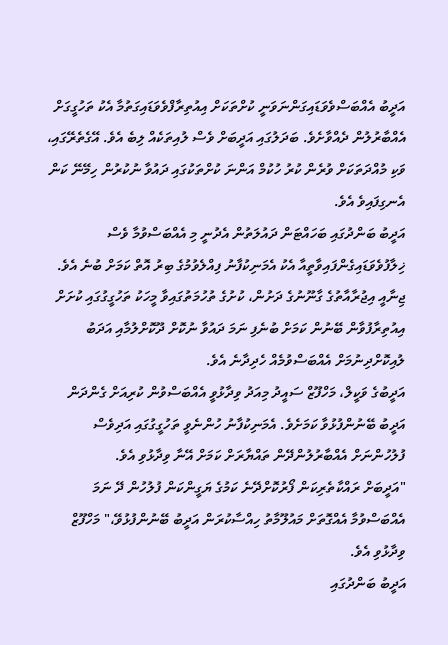އަދީބު އެއްބަސްވެވަޑައިގަންނަވަނީ ކުށްތަކަށް އިއުތިރާފްވެވަޑައިގަތުމާ އެކު ތަހުގީގަށް އެއްބާރުލުން ދެއްވާށެވެ. ބަދަލުގައި އަދީބަށް ވެސް ލުއިތަކެއް ލިބެ އެވެ. އޭގެތެރޭގައި، ވަކި މުއްދަތަކަށް ވުރެން ކުރު ހުކުމް އަންނަ ކުށްތަކުގައި ދައުވާ ނުކުރުން ހިމޭނޭ ކަން އެނގިފައިވެ އެވެ.
އަދީބު ބަންދުގައި ބަހައްޓަން ދައުލަތުން އެދުނީ މި އެއްބަސްވުމާ ވެސް ޚިލާފުވެވަޑައިގެންފައިވާތީއާ އެކު އެމަނިކުފާނު ފިއްލެވުމުގެ ބިރު އޮތް ކަމަށް ބުނެ އެވެ.
ޖިނާއީ އިޖުރާއާތުގެ ގާނޫނުގެ ދަށުން، ކުށުގެ ތުހުމަތުގައިވާ މީހަކު ތަހުގީގުގައި ކުށަށް އިއުތިރާފުވާން ބޭނުން ކަމަށް ބުނެފި ނަމަ ދައުވާ ނުކޮށް ދޫކޮށްލުމާއި އަދަބު ލުއިކޮށްދިނުމަށް އެއްބަސްވުމެއް ހެދިދާނެ އެވެ.
އަދީބުގެ ވަކީލް، މަހްފޫޒް ސައީދު މިއަދު ވިދާޅުވީ އެއްބަސްވުން ކުރިއަށް ގެންދަން އަދީބު ބޭނުންފުޅުވާ ކަމަށެވެ. އެމަނިކުފާނު ހުންނެވީ ތަހުގީގުގައި އަދިވެސް ފުލުހުންނަށް އެއްބާރުލުންދޭން ތައްޔާރަށް ކަމަށް އޭނާ ވިދާޅުވި އެވެ.
"އަދީބަށް ރައްކާތެރިކަން ފޯރުކޮށްދޭނެ ކަމުގެ ޔަގީންކަން ފުލުހުން ދޭ ނަމަ އެއްބަސްވުމާ އެއްގޮތަށް މައުލޫމާތު ހިއްސާކުރަން އަދީބު ބޭނުންފުޅުވޭ،" މަހްފޫޒް ވިދާޅުވި އެވެ.
އަދީބު ބަންދުގައި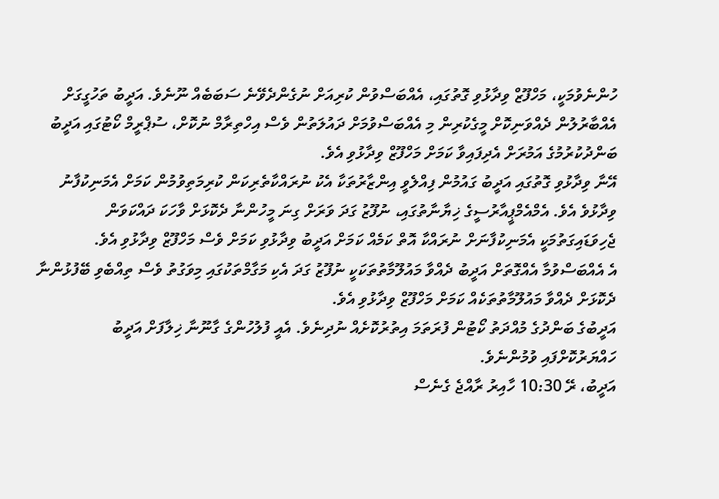ހުންނެވުމަކީ، މަހްފޫޒް ވިދާޅުވި ގޮތުގައި، އެއްބަސްވުން ކުރިއަށް ނުގެންދެވޭނެ ސަބަބެއް ނޫނެވެ. އަދީބު ތަހުގީގަށް އެއްބާރުލުން ދެއްވަނިކޮށް މީގެކުރިން މި އެއްބަސްވުމަށް ދައުލަތުން ވެސް އިހްތިރާމް ނުކޮށް، ސުޕްރީމް ކޯޓުގައި އަދީބު ބަންދުކުރުމުގެ އަމުރަށް އެދިފައިވާ ކަމަށް މަހްފޫޒް ވިދާޅުވި އެވެ.
އޭނާ ވިދާޅުވި ގޮތުގައި އަދީބު ގައުމުން ފިއްލެވީ އިންޒާރުތަކާ އެކު ނުރައްކާތެރިކަން ކުރިމަތިވުމުން ކަމަށް އެމަނިކުފާނު ވިދާޅުވެ އެވެ. އެމްއެމްޕީއާރުސީގެ ޚިޔާނާތުގައި، ނުފޫޒު ގަދަ ވަރަށް ގިނަ މީހުންނާ ދެކޮޅަށް ވާހަކަ ދައްކަވަން ޖެހިވަޑައިގަތުމަކީ އެމަނިކުފާނަށް ނުރައްކާ އޮތް ކަމެއް ކަމަށް އަދީބު ވިދާޅުވި ކަމަށް ވެސް މަހްފޫޒް ވިދާޅުވި އެވެ.
އެ އެއްބަސްވުމާ އެއްގޮތަށް އަދީބު ދެއްވާ މައުލޫމާތުތަކަކީ ނުފޫޒު ގަދަ އެކި މަގާމްތަކުގައި މިވަގުތު ވެސް ތިއްބެވި ބޭފުޅުންނާ ދެކޮޅަށް ދެއްވާ މައުލޫމާތުތަކެއް ކަމަށް މަހްފޫޒް ވިދާޅުވި އެވެ.
އަދީބުގެ ބަންދުގެ މުއްދަތު ކޯޓުން ފުރަތަމަ އިތުރުކޮށެއް ނުދިނެވެ. އެއީ ފުލުހުންގެ ގާނޫނާ ޚިލާފަށް އަދީބު ހައްޔަރުކޮށްފައި ވުމުންނެވެ.
އަދީބު، ރޭ 10:30 ހާއިރު ރާއްޖެ ގެނެސް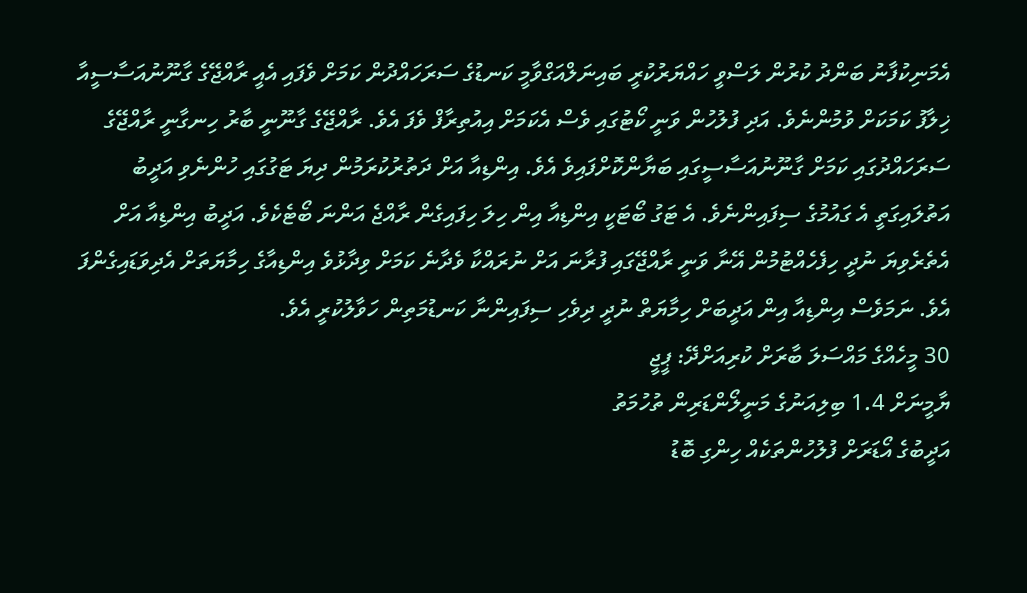އެމަނިކުފާނު ބަންދު ކުރުން ލަސްވީ ހައްޔަރުކުރީ ބައިނަލްއަގްވާމީ ކަނޑުގެ ސަރަހައްދުން ކަމަށް ވެފައި އެއީ ރާއްޖޭގެ ގާނޫނުއަސާސީއާ ޚިލާފު ކަމަކަށް ވުމުންނެވެ. އަދި ފުލުހުން ވަނީ ކޯޓުގައި ވެސް އެކަމަށް އިއުތިރާފް ވެފަ އެވެ. ރާއްޖޭގެ ގާނޫނީ ބާރު ހިނގާނީ ރާއްޖޭގެ ސަރަހައްދުގައި ކަމަށް ގާނޫނުއަސާސީގައި ބަޔާންކޮށްފައިވެ އެވެ. އިންޑިއާ އަށް ދަތުރުކުރަމުން ދިޔަ ޓަގުގައި ހުންނެވި އަދީބު އަތުލައިގަތީ އެ ގައުމުގެ ސިފައިންނެވެ. އެ ޓަގު ބޯޓަކީ އިންޑިއާ އިން ހިލަ ހިފައިގެން ރާއްޖެ އަންނަ ބޯޓެކެވެ. އަދީބު އިންޑިއާ އަށް އެތެރެވިޔަ ނުދީ ހިފެހެއްޓުމުން އޭނާ ވަނީ ރާއްޖޭގައި ފުރާނަ އަށް ނުރައްކާ ވެދާނެ ކަމަށް ވިދާޅުވެ އިންޑިއާގެ ހިމާޔަތަށް އެދިވަޑައިގެންފަ އެވެ. ނަމަވެސް އިންޑިއާ އިން އަދީބަށް ހިމާޔަތް ނުދީ ދިވެހި ސިފައިންނާ ކަނޑުމަތިން ހަވާލުކުރީ އެވެ.
30 މީހެއްގެ މައްސަލަ ބާރަށް ކުރިއަށްދޭ: ޕީޖީ
ޔާމީނަށް 1.4 ބިލިއަނުގެ މަނީލޯންޑަރިން ތުހުމަތު
އަދީބުގެ އޯޑަރަށް ފުލުހުންތަކެއް ހިންގި ބޮޑު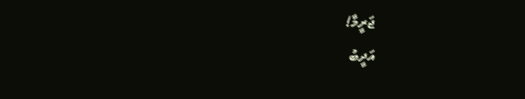ޖަރީމާ!
އަދީބު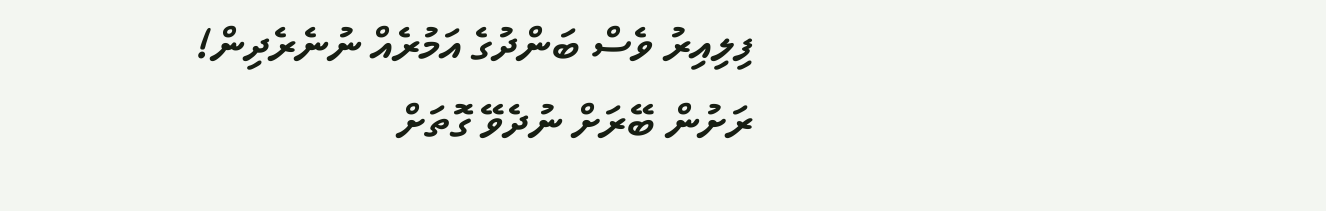ފިލިއިރު ވެސް ބަންދުގެ އަމުރެއް ނުނެރެދިން!
ރަށުން ބޭރަށް ނުދެވޭ ގޮތަށް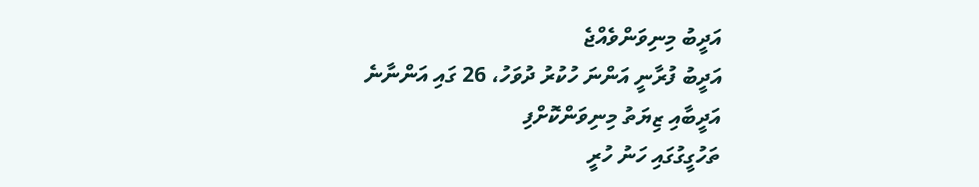އަދީބު މިނިވަންވެއްޖެ
އަދީބު ފުރާނީ އަންނަ ހުކުރު ދުވަހު، 26 ގައި އަންނާނެ
އަދީބާއި ޒިޔަތު މިނިވަންކޮށްފި
ތަހުގީގުގައި ހަނު ހުރީ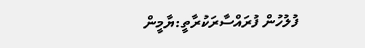ފުލުހުން ފުރައްސާރަކުރާތީ:ޔާމީން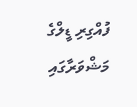ފުއްގިރި ޑީލްގެ މަޝްވަރާގައި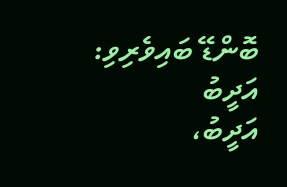ބޮންޑޭ ބައިވެރިވި: އަދީބު
އަދީބު،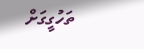ތަހުގީގަށް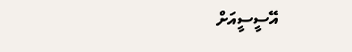އޭސީސީއަށް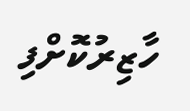ހާޒިރުކޮށްފި